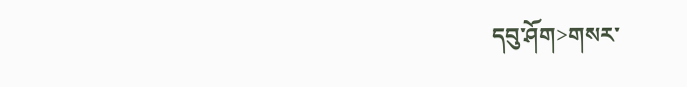དབུ་ཤོག>གསར་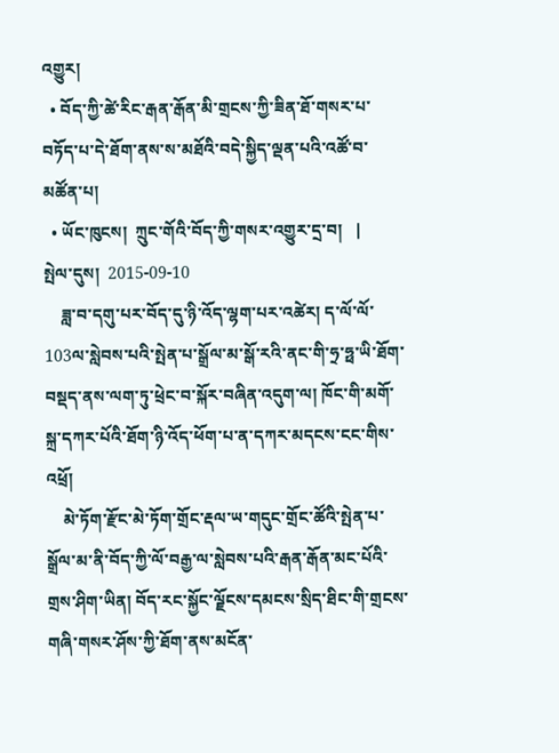འགྱུར།
  • བོད་ཀྱི་ཚེ་རིང་རྒན་རྒོན་མི་གྲངས་ཀྱི་ཟིན་ཐོ་གསར་པ་བཏོད་པ་དེ་ཐོག་ནས་ས་མཐོའི་བདེ་སྐྱིད་ལྡན་པའི་འཚོ་བ་མཚོན་པ།
  • ཡོང་ཁུངས།  ཀྲུང་གོའི་བོད་ཀྱི་གསར་འགྱུར་དྲ་བ།   |     སྤེལ་དུས།  2015-09-10
    ཟླ་བ་དགུ་པར་བོད་དུ་ཉི་འོད་ལྷག་པར་འཚེར། ད་ལོ་ལོ་103ལ་སླེབས་པའི་སྤེན་པ་སྒྲོལ་མ་སྒོ་རའི་ནང་གི་ཧྲ་ཧྥ་ཡི་ཐོག་བསྡད་ནས་ལག་ཏུ་ཕྲེང་བ་སྐོར་བཞིན་འདུག་ལ། ཁོང་གི་མགོ་སྐྲ་དཀར་པོའི་ཐོག་ཉི་འོད་ཕོག་པ་ན་དཀར་མདངས་ངང་གིས་འཕྲོ།
    མེ་ཏོག་རྫོང་མེ་ཏོག་གྲོང་རྡལ་ཡ་གདུང་གྲོང་ཚོའི་སྤེན་པ་སྒྲོལ་མ་ནི་བོད་ཀྱི་ལོ་བརྒྱ་ལ་སླེབས་པའི་རྒན་རྒོན་མང་པོའི་གྲས་ཤིག་ཡིན། བོད་རང་སྐྱོང་ལྗོངས་དམངས་སྲིད་ཐིང་གི་གྲངས་གཞི་གསར་ཤོས་ཀྱི་ཐོག་ནས་མངོན་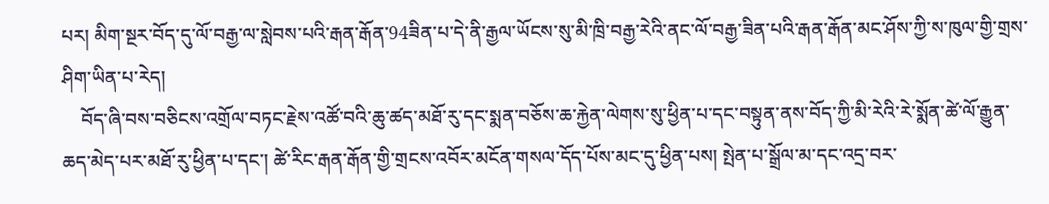པར། མིག་སྔར་བོད་དུ་ལོ་བརྒྱ་ལ་སླེབས་པའི་རྒན་རྒོན་94ཟིན་པ་དེ་ནི་རྒྱལ་ཡོངས་སུ་མི་ཁྲི་བརྒྱ་རེའི་ནང་ལོ་བརྒྱ་ཟིན་པའི་རྒན་རྒོན་མང་ཤོས་ཀྱི་ས་ཁུལ་གྱི་གྲས་ཤིག་ཡིན་པ་རེད།
    བོད་ཞི་བས་བཅིངས་འགྲོལ་བཏང་རྗེས་འཚོ་བའི་ཆུ་ཚད་མཐོ་རུ་དང་སྨན་བཅོས་ཆ་རྐྱེན་ལེགས་སུ་ཕྱིན་པ་དང་བསྟུན་ནས་བོད་ཀྱི་མི་རེའི་རེ་སྨོན་ཚེ་ལོ་རྒྱུན་ཆད་མེད་པར་མཐོ་རུ་ཕྱིན་པ་དང་། ཚེ་རིང་རྒན་རྒོན་གྱི་གྲངས་འབོར་མངོན་གསལ་དོད་པོས་མང་དུ་ཕྱིན་པས། སྤེན་པ་སྒྲོལ་མ་དང་འདྲ་བར་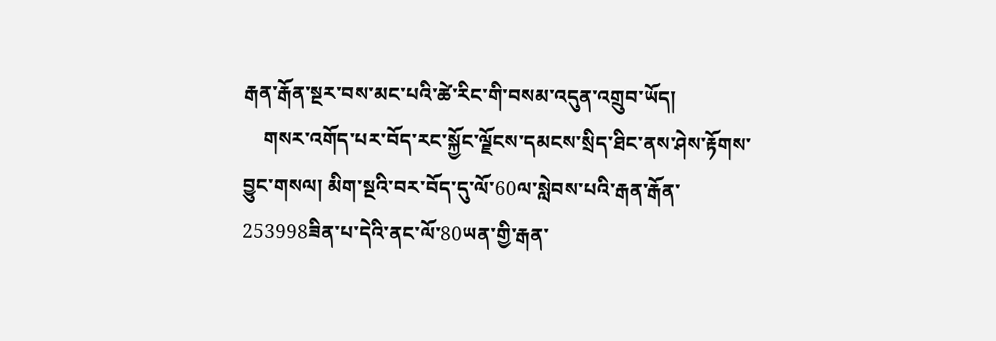རྒན་རྒོན་སྔར་བས་མང་པའི་ཚེ་རིང་གི་བསམ་འདུན་འགྲུབ་ཡོད།
    གསར་འགོད་པར་བོད་རང་སྐྱོང་ལྗོངས་དམངས་སྲིད་ཐིང་ནས་ཤེས་རྟོགས་བྱུང་གསལ། མིག་སྔའི་བར་བོད་དུ་ལོ་60ལ་སླེབས་པའི་རྒན་རྒོན་253998ཟིན་པ་དེའི་ནང་ལོ་80ཡན་གྱི་རྒན་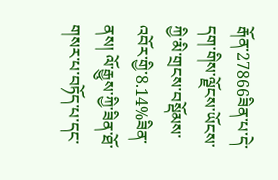རྒོན་27866ཟིན་པ་དེ་དག་གིས་ལྗོངས་ཡོངས་ཀྱི་མི་གྲངས་བསྡོམས་འབོར་གྱི་8.14%ཟིན་ནས། ལོ་རྒྱུས་ཀྱི་ཟིན་ཐོ་གསར་པ་བཏོད་པ་དང་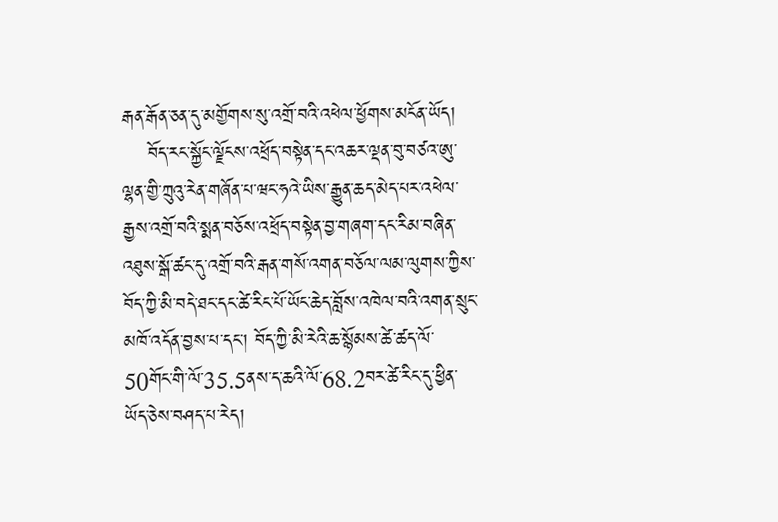རྒན་རྒོན་ཅན་དུ་མགྱོགས་སུ་འགྲོ་བའི་འཕེལ་ཕྱོགས་མངོན་ཡོད།
    བོད་རང་སྐྱོང་ལྗོངས་འཕྲོད་བསྟེན་དང་འཆར་ལྡན་བུ་བཙའ་ཨུ་ལྷན་གྱི་ཀྲུའུ་རེན་གཞོན་པ་ཝང་ཧའེ་ཡིས་རྒྱུན་ཆད་མེད་པར་འཕེལ་རྒྱས་འགྲོ་བའི་སྨན་བཅོས་འཕྲོད་བསྟེན་བྱ་གཞག་དང་རིམ་བཞིན་འཐུས་སྒོ་ཚང་དུ་འགྲོ་བའི་རྒན་གསོ་འགན་བཅོལ་ལམ་ལུགས་ཀྱིས་བོད་ཀྱི་མི་བདེ་ཐང་དང་ཚེ་རིང་པོ་ཡོང་ཆེད་བློས་འཁེལ་བའི་འགན་སྲུང་མཁོ་འདོན་བྱས་པ་དང་། བོད་ཀྱི་མི་རེའི་ཆ་སྙོམས་ཚེ་ཚད་ལོ་50གོང་གི་ལོ་35.5ནས་ད་ཆའི་ལོ་68.2བར་ཚེ་རིང་དུ་ཕྱིན་ཡོད་ཅེས་བཤད་པ་རེད།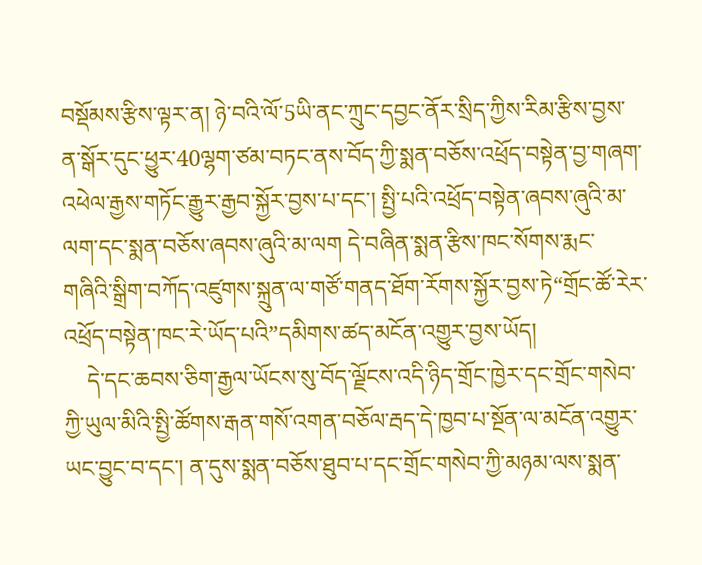བསྡོམས་རྩིས་ལྟར་ན། ཉེ་བའི་ལོ་5ཡི་ནང་ཀྲུང་དབྱང་ནོར་སྲིད་ཀྱིས་རིམ་རྩིས་བྱས་ན་སྒོར་དུང་ཕྱུར་40ལྷག་ཙམ་བཏང་ནས་བོད་ཀྱི་སྨན་བཅོས་འཕྲོད་བསྟེན་བྱ་གཞག་འཕེལ་རྒྱས་གཏོང་རྒྱུར་རྒྱབ་སྐྱོར་བྱས་པ་དང་། སྤྱི་པའི་འཕྲོད་བསྟེན་ཞབས་ཞུའི་མ་ལག་དང་སྨན་བཅོས་ཞབས་ཞུའི་མ་ལག དེ་བཞིན་སྨན་རྩིས་ཁང་སོགས་རྨང་གཞིའི་སྒྲིག་བཀོད་འཛུགས་སྐྲུན་ལ་གཙོ་གནད་ཐོག་རོགས་སྐྱོར་བྱས་ཏེ“གྲོང་ཚོ་རེར་འཕྲོད་བསྟེན་ཁང་རེ་ཡོད་པའི”དམིགས་ཚད་མངོན་འགྱུར་བྱས་ཡོད།
    དེ་དང་ཆབས་ཅིག་རྒྱལ་ཡོངས་སུ་བོད་ལྗོངས་འདི་ཉིད་གྲོང་ཁྱེར་དང་གྲོང་གསེབ་ཀྱི་ཡུལ་མིའི་སྤྱི་ཚོགས་རྒན་གསོ་འགན་བཅོལ་རྦད་དེ་ཁྱབ་པ་སྔོན་ལ་མངོན་འགྱུར་ཡང་བྱུང་བ་དང་། ན་དུས་སྨན་བཅོས་ཐུབ་པ་དང་གྲོང་གསེབ་ཀྱི་མཉམ་ལས་སྨན་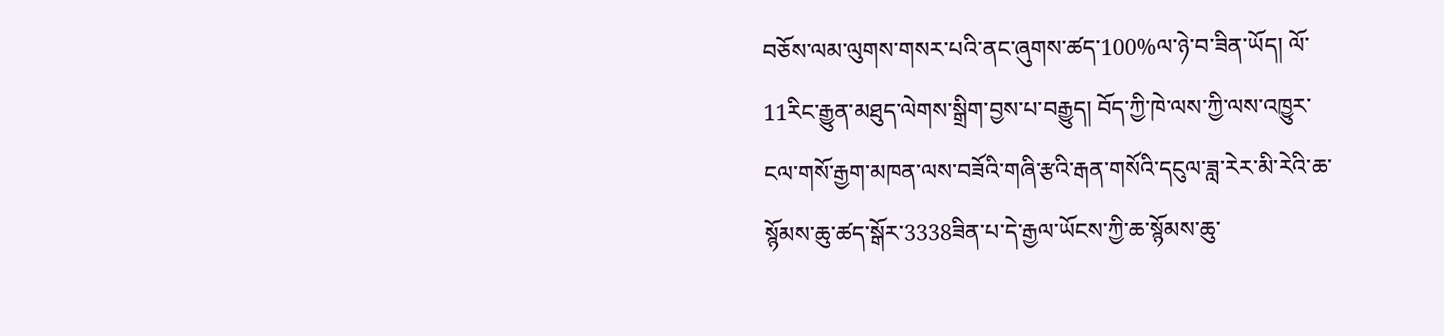བཅོས་ལམ་ལུགས་གསར་པའི་ནང་ཞུགས་ཚད་100%ལ་ཉེ་བ་ཟིན་ཡོད། ལོ་11རིང་རྒྱུན་མཐུད་ལེགས་སྒྲིག་བྱས་པ་བརྒྱུད། བོད་ཀྱི་ཁེ་ལས་ཀྱི་ལས་འཁྱུར་ངལ་གསོ་རྒྱག་མཁན་ལས་བཟོའི་གཞི་རྩའི་རྒན་གསོའི་དངུལ་ཟླ་རེར་མི་རེའི་ཆ་སྙོམས་ཆུ་ཚད་སྒོར་3338ཟིན་པ་དེ་རྒྱལ་ཡོངས་ཀྱི་ཆ་སྙོམས་ཆུ་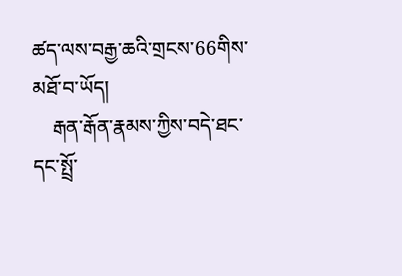ཚད་ལས་བརྒྱ་ཆའི་གྲངས་66གིས་མཐོ་བ་ཡོད།
    རྒན་རྒོན་རྣམས་ཀྱིས་བདེ་ཐང་དང་སྤྲོ་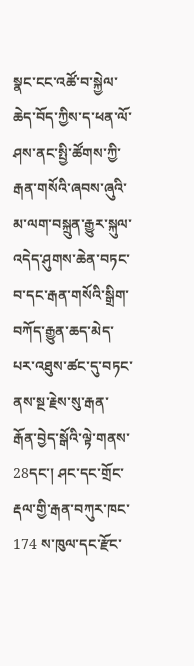སྣང་ངང་འཚོ་བ་སྐྱེལ་ཆེད་བོད་ཀྱིས་ད་ཕན་ལོ་ཤས་ནང་སྤྱི་ཚོགས་ཀྱི་རྒན་གསོའི་ཞབས་ཞུའི་མ་ལག་བསྐྲུན་རྒྱུར་སྐུལ་འདེད་ཤུགས་ཆེན་བཏང་བ་དང་རྒན་གསོའི་སྒྲིག་བཀོད་རྒྱུན་ཆད་མེད་པར་འཐུས་ཚང་དུ་བཏང་ནས་སྔ་རྗེས་སུ་རྒན་རྒོན་བྱེད་སྒོའི་ལྟེ་གནས་28དང་། ཤང་དང་གྲོང་རྡལ་གྱི་རྒན་བཀུར་ཁང་174 ས་ཁུལ་དང་རྫོང་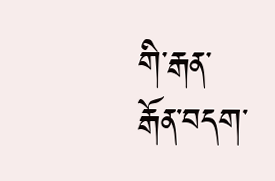གི་རྒན་རྒོན་བདག་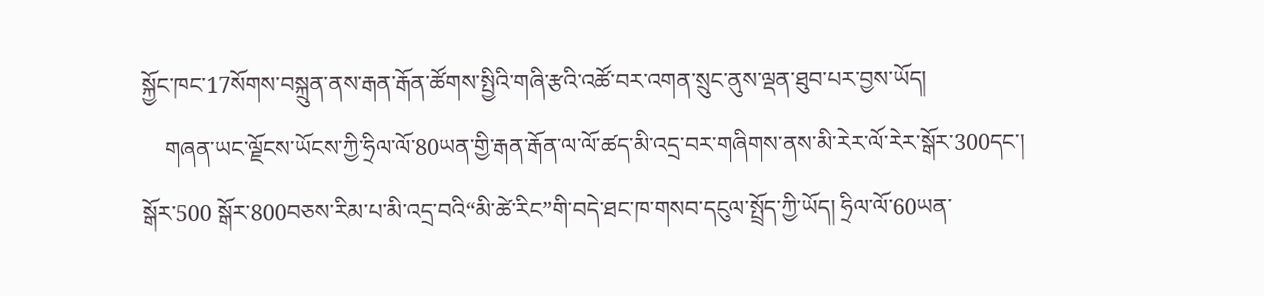སྐྱོང་ཁང་17སོགས་བསྐྲུན་ནས་རྒན་རྒོན་ཚོགས་སྤྱིའི་གཞི་རྩའི་འཚོ་བར་འགན་སྲུང་ནུས་ལྡན་ཐུབ་པར་བྱས་ཡོད།
    གཞན་ཡང་ལྗོངས་ཡོངས་ཀྱི་ཧྲིལ་ལོ་80ཡན་གྱི་རྒན་རྒོན་ལ་ལོ་ཚད་མི་འདྲ་བར་གཞིགས་ནས་མི་རེར་ལོ་རེར་སྒོར་300དང་། སྒོར་500 སྒོར་800བཅས་རིམ་པ་མི་འདྲ་བའི“མི་ཚེ་རིང”གི་བདེ་ཐང་ཁ་གསབ་དངུལ་སྤྲོད་ཀྱི་ཡོད། ཧྲིལ་ལོ་60ཡན་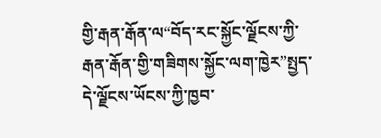གྱི་རྒན་རྒོན་ལ“བོད་རང་སྐྱོང་ལྗོངས་ཀྱི་རྒན་རྒོན་གྱི་གཟིགས་སྐྱོང་ལག་ཁྱེར”སྤྱད་དེ་ལྗོངས་ཡོངས་ཀྱི་ཁྱབ་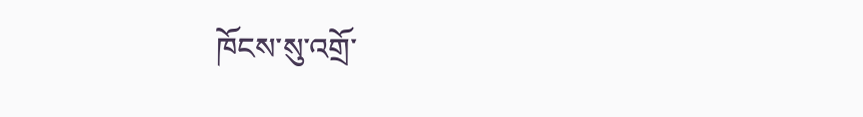ཁོངས་སུ་འགྲོ་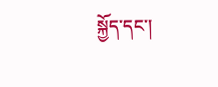སྐྱོད་དང་།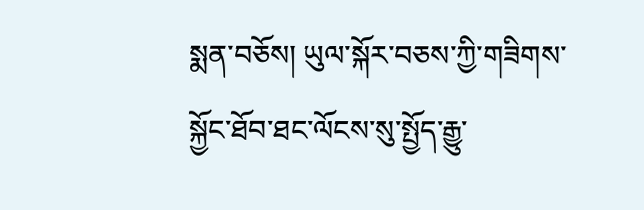སྨན་བཅོས། ཡུལ་སྐོར་བཅས་ཀྱི་གཟིགས་སྐྱོང་ཐོབ་ཐང་ལོངས་སུ་སྤྱོད་རྒྱུ་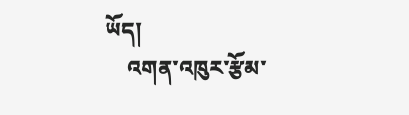ཡོད།
    འགན་འཁུར་རྩོམ་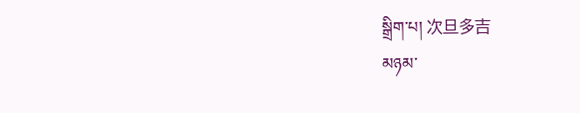སྒྲིག་པ། 次旦多吉
མཉམ་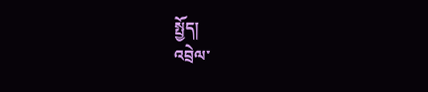སྤྱོད།
འབྲེལ་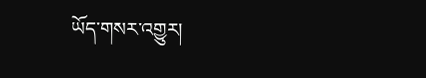ཡོད་གསར་འགྱུར།